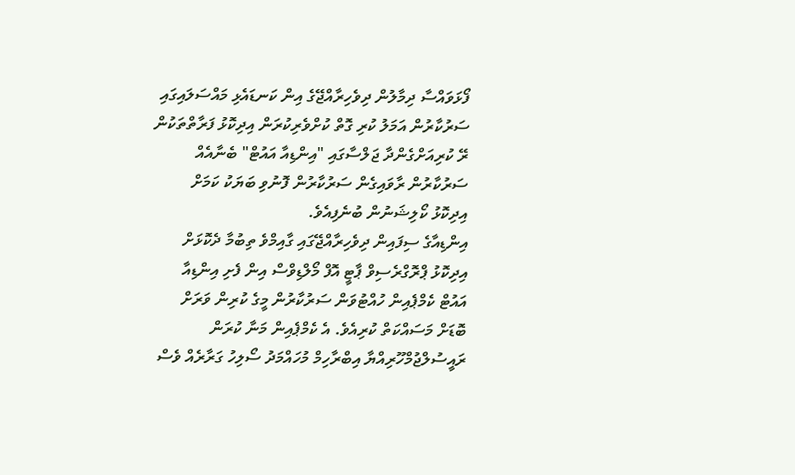ފޯޅަވައްސާ ދިމާލުން ދިވެހިރާއްޖޭގެ އިން ކަނޑައެޅި މައްސަލައިގައި ސަރުކާރުން އަމަލު ކުރި ގޮތް ކުށްވެރިކުރަން އިދިކޮޅު ފަރާތްތަކުން ރޭ ކުރިއަށްގެންދާ ޖަލްސާގައި "އިންޑިއާ އައުޓް" ބެނާއެއް ސަރުކާރުން ރާވައިގެން ސަރުކާރުން ފޮނުވި ބަޔަކު ކަމަށް އިދިކޮޅު ކޯލިޝަނުން ބުނެފިއެވެ.
އިންޑިއާގެ ސިފައިން ދިވެހިރާއްޖޭގައި ގާއިމްވެ ތިބުމާ ދެކޮޅަށް އިދިކޮޅު ޕްރޮގްރެސިވް ޕާޓީ އޮފް މޯލްޑިވްސް އިން ފެށި އިންޑިއާ އައުޓް ކެމްޕެއިން ހުއްޓުވަން ސަރުކާރުން މީގެ ކުރިން ވަރަށް ބޮޑަށް މަސައްކަތް ކުރިއެވެ. އެ ކެމްޕެއިން މަނާ ކުރަން ރައީސުލްޖުމްހޫރިއްޔާ އިބްރާހިމް މުހައްމަދު ސޯލިހު ގަރާރެއް ވެސް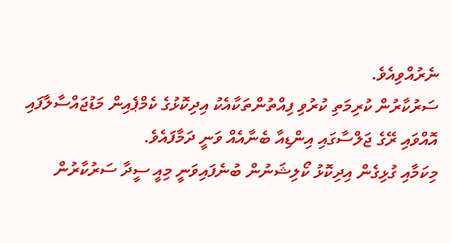ނެރުއްވިއެވެ.
ސަރުކާރުން ކުރިމަތި ކުރުވި ފިއްތުންތަކާއެކު އިދިކޮޅުގެ ކެމްޕެއިން މަޑުޖައްސާލާފައި އޮއްވައި ރޭގެ ޖަލްސާގައި އިންޑިއާ ބެނާއެއް ވަނީ ދަމާފައެވެ.
މިކަމާއި ގުޅިގެން އިދިކޮޅު ކޯލިޝަނުން ބުނެފައިވަނީ މިއީ ސީދާ ސަރުކާރުން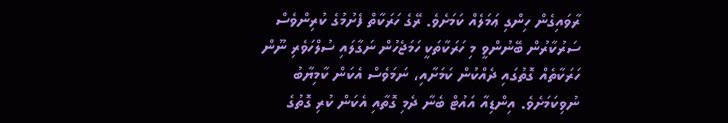ރާވައިގެން ހިންގި ޢަމަލެއް ކަމަށެވެ. ރޭގެ ހަރަކާތް ފެށުމުގެ ކުރިންވެސް ސަރުކާރުން ބޭނުންވީ މި ހަރަކާތަކީ ހަމަޖެހުން ނަގާލައި ސުލްހަވެރި ނޫން ހަރަކާތެއް ގޮތުގައި ދެއްކުން ކަމަށާއި، ނަމަވެސް އެކަން ކާމިޔާބު ނުވިކަމަށެވެ. އިންޑިއާ އައުޓް ބެނާ ދެމި ގޮތާއި އެކަން ކުރި ގޮތުގެ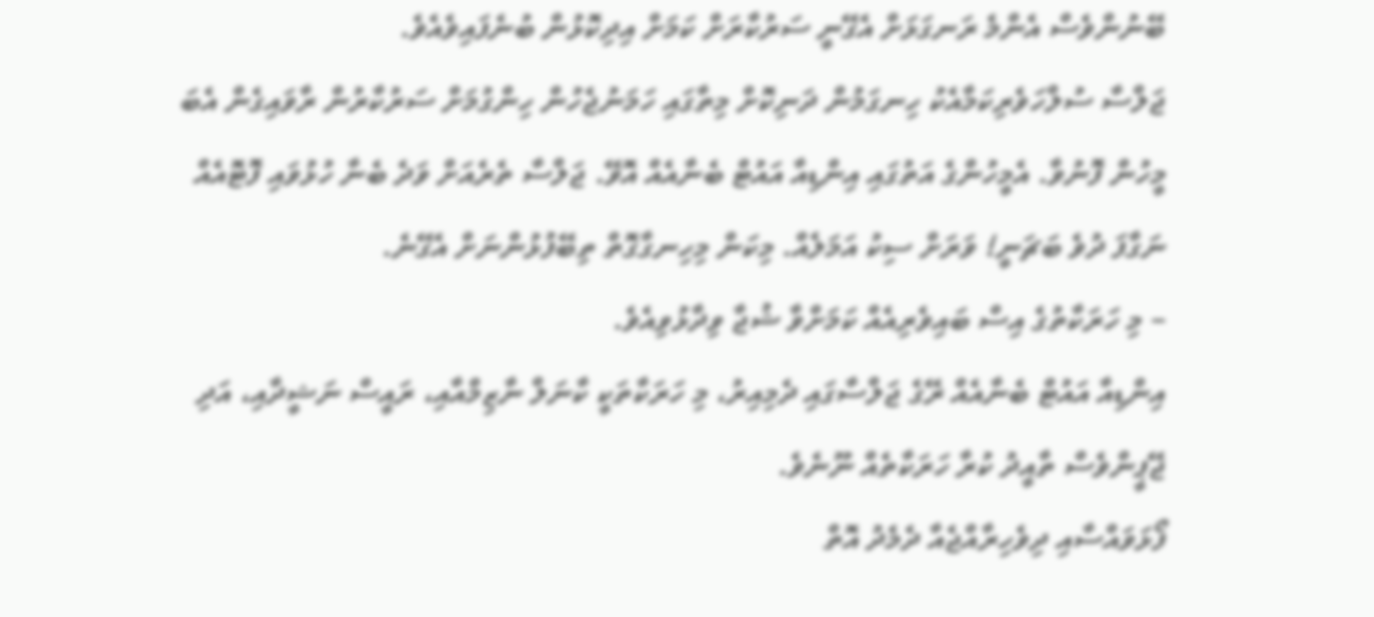ބޭނުންވެސް އެންމެ ރަނގަޅަށް އެގޭނީ ސަރުކާރަށް ކަމަށް އިދިކޮޅުން ބުނެފައިވެއެވެ.
ޖަލްސާ ސުލްހަވެރިކަމާއެކު ހިނގަމުން ދަނިކޮށް މިތާގައި ހަމަނުޖެހުން ހިންގުމަށް ސަރުކާރުން ރާވައިގެން އެބަ މީހުން ފޮނުވާ. އެމީހުންގެ އަތުގައި އިންޑިއާ އައުޓް ބެނާއެއް އޮވޭ. ޖަލްސާ ތެރެއަށް ވަދެ ބެނާ ހުޅުވައި ފޮޓޮއެއް ނަގާފަ ދުވެ ބަޗަނީ! ވަރަށް ސިކު އަމަލެއް. މިކަން މިހިނގާގޮތް ތިބޭފުޅުންނަށް އެގޭނެ.
– މި ހަރަކާތުގެ އިސް ބައިވެރިއެއް ކަމަށްވާ ޝުޖާ ވިދާޅުވިއެވެ.
އިންޑިއާ އައުޓް ބެނާއެއް ރޭގެ ޖަލްސާގައި ދެމިއިރު، މި ހަރަކާތަކީ ކާނަލް ނާޒިމްއާއި، ރައީސް ނަޝީދާއި، އަދި ޖޭޕީންވެސް ތާއީދު ކުރާ ހަރަކާތެއް ނޫނެވެ.
ފޯޅަވައްސާއި ދިވެހިރާއްޖެއާ ދެމެދު އޮތް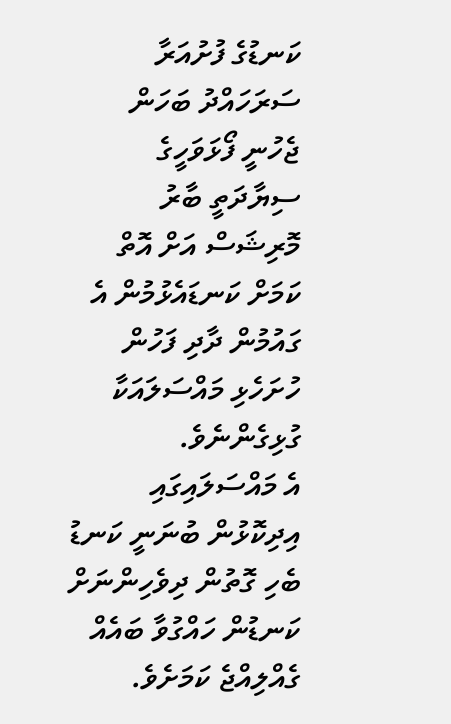ކަނޑުގެ ފުށުއަރާ ސަރަހައްދު ބަހަން ޖެހުނީ ފޯޅަވަހީގެ ސިޔާދަތީ ބާރު މޮރިޝަސް އަށް އޮތް ކަމަށް ކަނޑައެޅުމުން އެ ގައުމުން ދާދި ފަހުން ހުށަހެޅި މައްސަލައަކާ ގުޅިގެންނެވެ.
އެ މައްސަލައިގައި އިދިކޮޅުން ބުނަނީ ކަނޑު ބެހި ގޮތުން ދިވެހިންނަށް ކަނޑުން ހައްގުވާ ބައެއް ގެއްލިއްޖެ ކަމަށެވެ.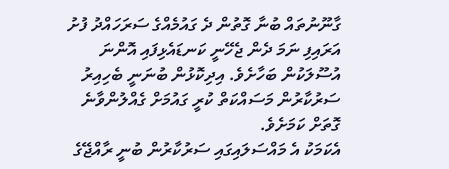ގާނޫނުތައް ބުނާ ގޮތުން ދެ ގައުމެއްގެ ސަރަހައްދު ފުށު އަރައިފި ނަމަ ދެން ޖެހޭނީ ކަނޑައެޅިފައި އޮންނަ އުސޫލަކުން ބަހާށެވެ. އިދިކޮޅުން ބުނަނީ ބެހިއިރު ސަރުކާރުން މަސައްކަތް ކުރީ ގައުމަށް ގެއްލުންވާނެ ގޮތަށް ކަމަށެވެ.
އެކަމަކު އެ މައްސަލައިގައި ސަރުކާރުން ބުނީ ރާއްޖޭގެ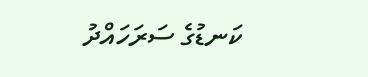ކަނޑުގެ ސަރަހައްދު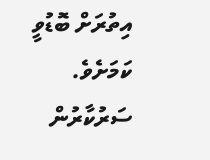އިތުރަށް ބޮޑުވީ ކަމަށެވެ. ސަރުކާރުން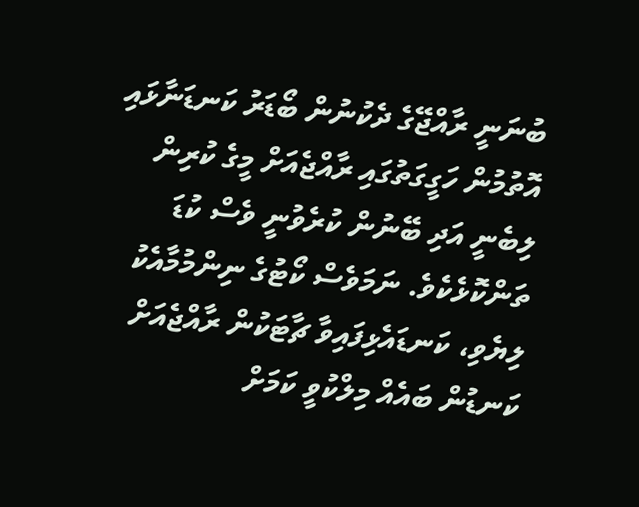ބުނަނީ ރާއްޖޭގެ ދެކުނުން ބޯޑަރު ކަނޑަނާޅައި އޮތުމުން ހަގީގަތުގައި ރާއްޖެއަށް މީގެ ކުރިން ލިބެނީ އަދި ބޭނުން ކުރެވުނީ ވެސް ކުޑަ ތަންކޮޅެކެވެ. ނަމަވެސް ކޯޓުގެ ނިންމުމާއެކު ލިޔެވި، ކަނޑައެޅިފައިވާ ޗާޓަކުން ރާއްޖެއަށް ކަނޑުން ބައެއް މިލްކުވީ ކަމަށް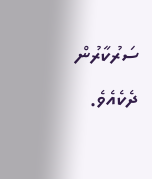ސަރުކާރުން ދެކެއެވެ.